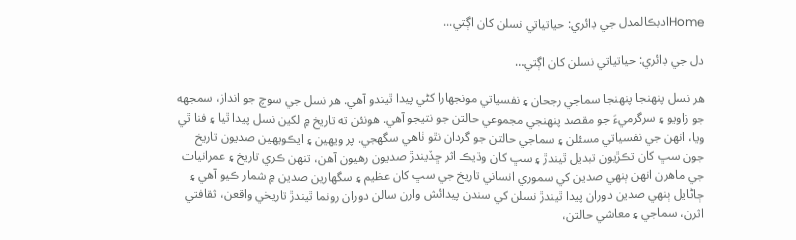Homeادبڪالمدل جي ڊائري: حياتياتي نسلن کان اڳتي...

دل جي ڊائري: حياتياتي نسلن کان اڳتي…

هر نسل پنھنجا پنھنجا سماجي رجحان ۽ نفسياتي مونجهارا کڻي پيدا ٿيندو آهي. هر نسل جي سوچ جو انداز، سمجهه جو زاويو ۽ سرگرميءَ جو مقصد پنھنجي مجموعي حالتن جو نتيجو آهي. هونئن ته تاريخ ۾ لکين نسل پيدا ٿيا ۽ فنا ٿي ويا، انهن جي نفسياتي مسئلن ۽ سماجي حالتن جو گردان نٿو ٺاهي سگهجي. پر ويھين ۽ ايڪويھين صديون تاريخ جون سڀ کان تڪڙيون تبديل ٿيندڙ ۽ سڀ کان وڌيڪ اثر ڇڏيندڙ صديون رهيون آهن، تنھن ڪري تاريخ ۽ عمرانيات جي ماهرن انهن ٻنھي صدين کي سموري انساني تاريخ جي سڀ کان عظيم ۽ سگهارين صدين ۾ شمار ڪيو آهي ۽ ڄاڻايل ٻنھي صدين دوران پيدا ٿيندڙ نسلن کي سندن پيدائش وارن سالن دوران رونما ٿيندڙ تاريخي واقعن، ثقافتي اثرن، سماجي ۽ معاشي حالتن،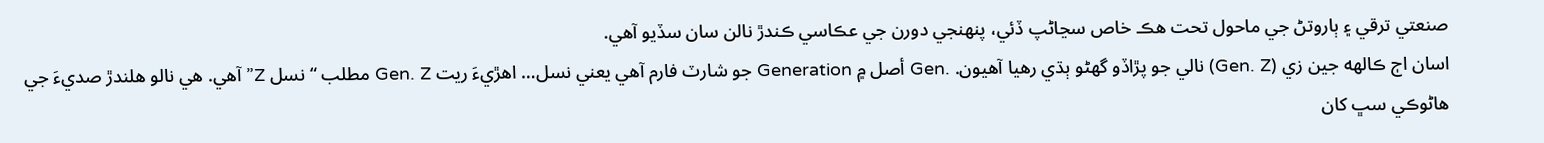صنعتي ترقي ۽ ٻاروتڻ جي ماحول تحت هڪ خاص سڃاڻپ ڏئي، پنھنجي دورن جي عڪاسي ڪندڙ نالن سان سڏيو آهي.
اسان اڄ ڪالهه جين زي (Gen. Z) نالي جو پڙاڏو گهڻو ٻڌي رهيا آهيون. .Gen أصل ۾ Generation جو شارٽ فارم آهي يعني نسل… اهڙيءَ ريت Gen. Z مطلب “نسل Z” آهي. هي نالو هلندڙ صديءَ جي هاڻوڪي سڀ کان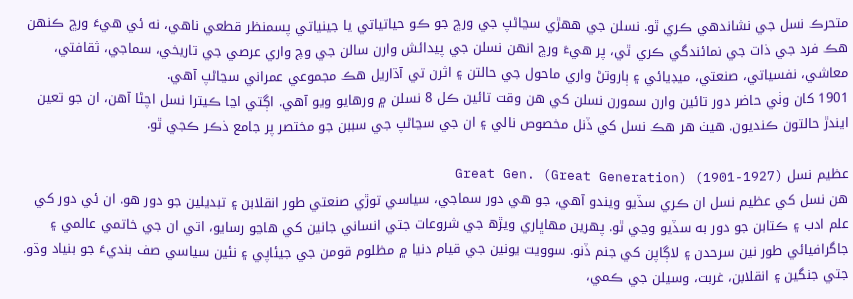متحرڪ نسل جي نشاندهي ڪري ٿو. نسلن جي هھڙي سڃاڻپ جي ورڇ جو ڪو حياتياتي يا جينياتي پسمنظر قطعي ناهي، نه ئي هيءَ ورڇ ڪنھن ھڪ فرد جي ذات جي نمائندگي ڪري ٿي، پر هيءَ ورڇ انهن نسلن جي پيدائش وارن سالن جي وچ واري عرصي جي تاريخي، سماجي، ثقافتي، معاشي، نفسياتي، صنعتي، ميڊيائي ۽ ٻاروتڻ واري ماحول جي حالتن ۽ اثرن تي آڌاريل هڪ مجموعي عمراني سڃاڻپ آهي.
1901 کان وٺي حاضر دور تائين وارن سمورن نسلن کي هن وقت تائين ڪل 8 نسلن ۾ ورهايو ويو آهي. اڳتي اڃا ڪيترا نسل اچڻا آهن، ان جو تعين ايندڙ حالتون ڪنديون. هيٺ هر هڪ نسل کي ڏنل مخصوص نالي ۽ ان جي سڃاڻپ جي سببن جو مختصر پر جامع ذڪر ڪجي ٿو.

عظيم نسل Great Gen. (Great Generation) (1901-1927)
هن نسل کي عظيم نسل ان ڪري سڏيو ويندو آهي، جو هي دور سماجي، سياسي توڙي صنعتي طور انقلابن ۽ تبديلين جو دور هو. ان ئي دور کي علم ادب ۽ ڪتابن جو دور به سڏيو وڃي ٿو. پھرين مھاڀاري ويڙھ جي شروعات جتي انساني جانين کي هاڃو رسايو، اتي ان جي خاتمي عالمي ۽ جاگرافيائي طور نين سرحدن ۽ لاڳاپن کي جنم ڏنو. سوويت يونين جي قيام دنيا ۾ مظلوم قومن جي جيئاپي ۽ نئين سياسي صف بنديءَ جو بنياد وڌو. جتي جنگين ۽ انقلابن، غربت، وسيلن جي ڪمي،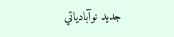جديد نوآبادياتي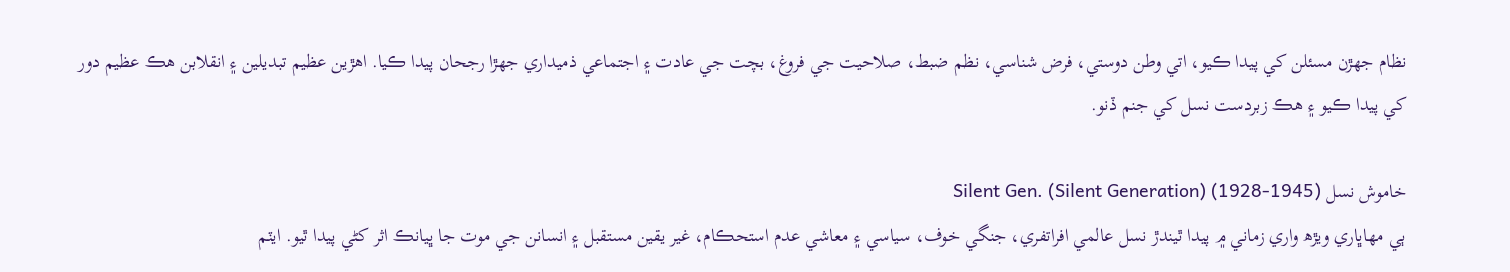نظام جھڙن مسئلن کي پيدا ڪيو، اتي وطن دوستي، فرض شناسي، نظم ضبط، صلاحيت جي فروغ، بچت جي عادت ۽ اجتماعي ذميداري جھڙا رجحان پيدا ڪيا. اهڙين عظيم تبديلين ۽ انقلابن هڪ عظيم دور کي پيدا ڪيو ۽ هڪ زبردست نسل کي جنم ڏنو.

خاموش نسل Silent Gen. (Silent Generation) (1928-1945)
ٻي مھاڀاري ويڙھ واري زماني ۾ پيدا ٿيندڙ نسل عالمي افراتفري، جنگي خوف، سياسي ۽ معاشي عدم استحڪام، غير يقين مستقبل ۽ انسانن جي موت جا ڀيانڪ اثر کڻي پيدا ٿيو. ايٽم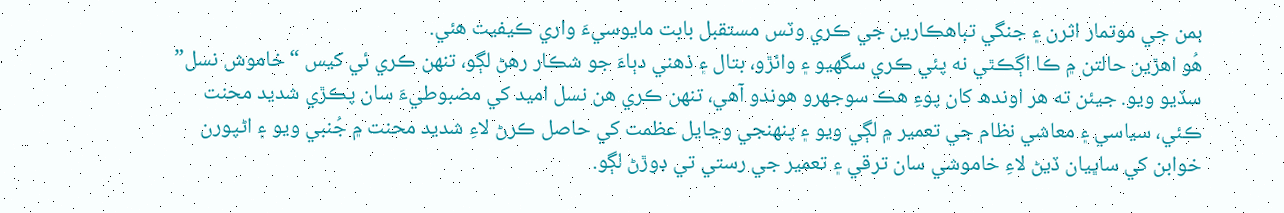بمن جي موتمار اثرن ۽ جنگي تباهڪارين جي ڪري وٽس مستقبل بابت مايوسيءَ واري ڪيفيت هئي.
هُو اهڙين حالتن ۾ ڪا اڳڪٿي نه پئي ڪري سگهيو ۽ وائڙو، بتال ۽ ذهني دٻاءَ جو شڪار رهڻ لڳو، تنھن ڪري ئي کيس “خاموش نسل” سڏيو ويو. جيئن ته هر اوندھ کان پوءِ هڪ سوجهرو هوندو آهي، تنھن ڪري هن نسل اميد کي مضبوطيءَ سان پڪڙي شديد محنت ڪئي، سياسي ۽ معاشي نظام جي تعمير ۾ لڳي ويو ۽ پنھنجي وڃايل عظمت کي حاصل ڪرڻ لاءِ شديد محنت ۾ جُنبي ويو ۽ اڻپورن خوابن کي ساڀيان ڏيڻ لاءِ خاموشي سان ترقي ۽ تعمير جي رستي تي ڊوڙڻ لڳو.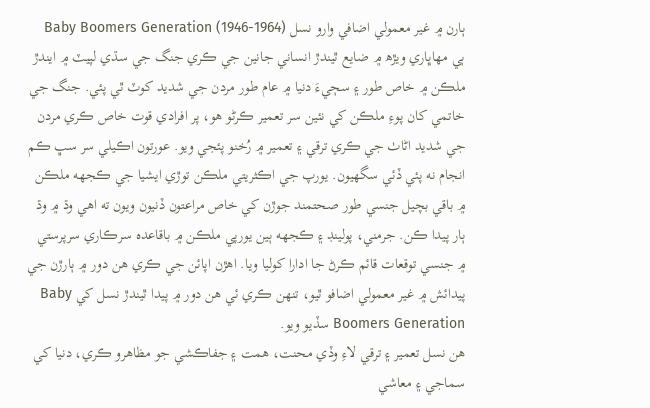ٻارن ۾ غير معمولي اضافي وارو نسل Baby Boomers Generation (1946-1964)
ٻي مھاڀاري ويڙھ ۾ ضايع ٿيندڙ انساني جانين جي ڪري جنگ جي سڌي لپيٽ ۾ ايندڙ ملڪن ۾ خاص طور ۽ سڄيءَ دنيا ۾ عام طور مردن جي شديد کوٽ ٿي پئي. جنگ جي خاتمي کان پوءِ ملڪن کي نئين سر تعمير ڪرڻو هو، پر افرادي قوت خاص ڪري مردن جي شديد اڻاٺ جي ڪري ترقي ۽ تعمير ۾ رُخنو پئجي ويو. عورتون اڪيلي سر سڀ ڪم انجام نه پئي ڏئي سگهيون. يورپ جي اڪثريتي ملڪن توڙي ايشيا جي ڪجهه ملڪن ۾ باقي بچيل جنسي طور صحتمند جوڙن کي خاص مراعتون ڏنيون ويون ته اهي وڌ ۾ وڌ ٻار پيدا ڪن. جرمني، پولينڊ ۽ ڪجهه ٻين يورپي ملڪن ۾ باقاعده سرڪاري سرپرستي ۾ جنسي توقعات قائم ڪرڻ جا ادارا کوليا ويا. اهڙن اپائن جي ڪري هن دور ۾ ٻارڙن جي پيدائش ۾ غير معمولي اضافو ٿيو، تنھن ڪري ئي هن دور ۾ پيدا ٿيندڙ نسل کي Baby Boomers Generation سڏيو ويو.
هن نسل تعمير ۽ ترقي لاءِ وڏي محنت، همت ۽ جفاڪشي جو مظاهرو ڪري، دنيا کي سماجي ۽ معاشي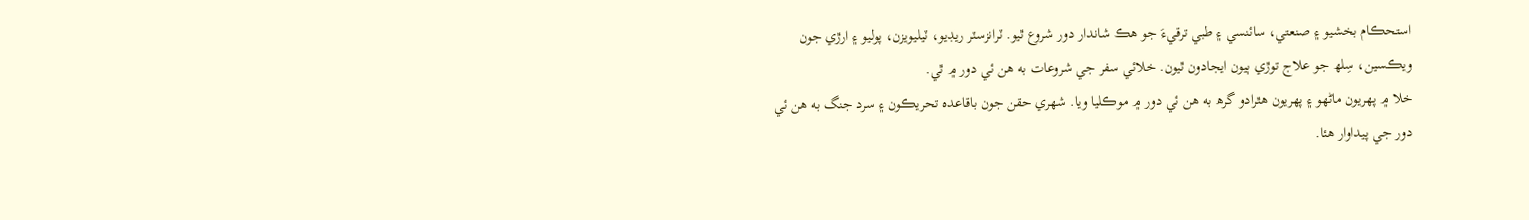استحڪام بخشيو ۽ صنعتي، سائنسي ۽ طبي ترقيءَ جو هڪ شاندار دور شروع ٿيو. ٽرانزسٽر ريڊيو، ٽيليويزن، پوليو ۽ ارڙي جون ويڪسين، سِلھ جو علاج توڙي ٻيون ايجادون ٿيون. خلائي سفر جي شروعات به هن ئي دور ۾ ٿي.
خلا ۾ پھريون ماڻهو ۽ پھريون هٿرادو گرھ به هن ئي دور ۾ موڪليا ويا. شھري حقن جون باقاعده تحريڪون ۽ سرد جنگ به هن ئي دور جي پيداوار هئا.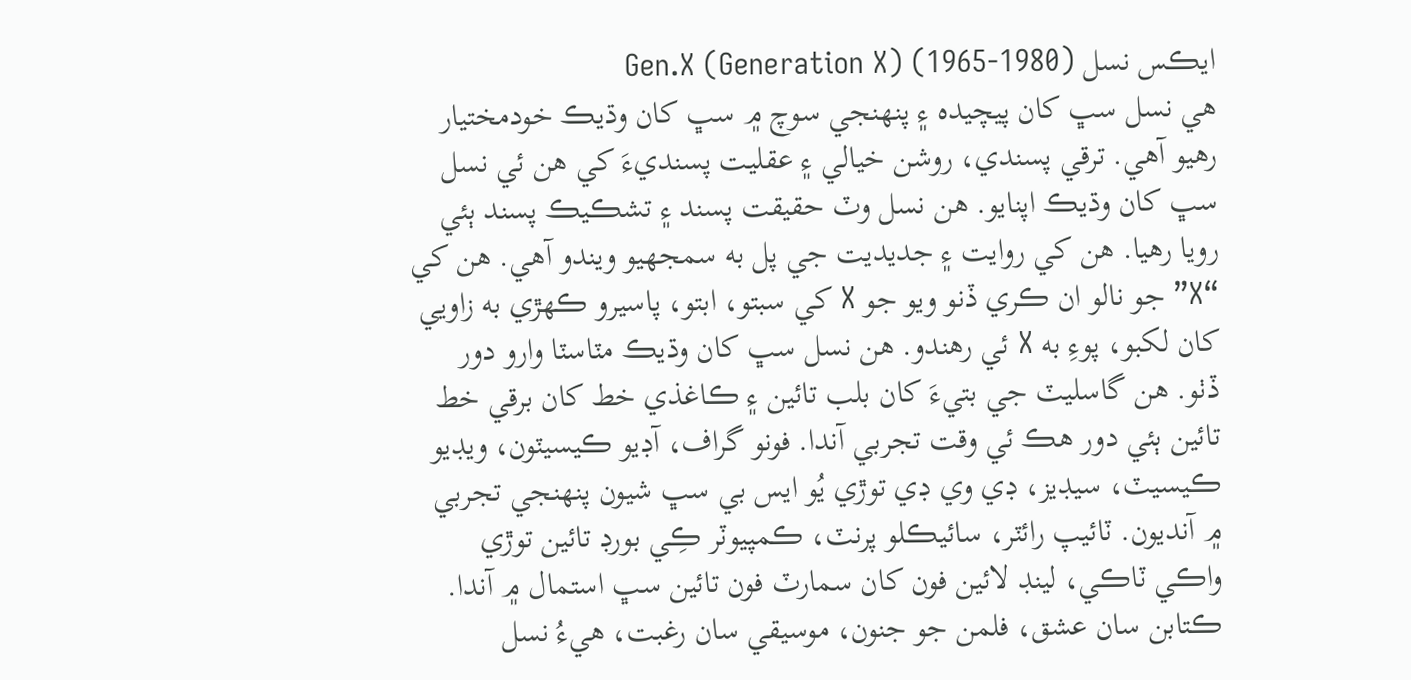ايڪس نسل Gen.X (Generation X) (1965-1980)
هي نسل سڀ کان پيچيده ۽ پنھنجي سوچ ۾ سڀ کان وڌيڪ خودمختيار رهيو آهي. ترقي پسندي، روشن خيالي ۽ عقليت پسنديءَ کي هن ئي نسل سڀ کان وڌيڪ اپنايو. هن نسل وٽ حقيقت پسند ۽ تشڪيڪ پسند ٻئي رويا رهيا. هن کي روايت ۽ جديديت جي پل به سمجهيو ويندو آهي. هن کي “X” جو نالو ان ڪري ڏنو ويو جو X کي سبتو، ابتو، پاسيرو ڪھڙي به زاويي کان لکبو، پوءِ به X ئي رهندو. هن نسل سڀ کان وڌيڪ مٽاسٽا وارو دور ڏٺو. هن گاسليٽ جي بتيءَ کان بلب تائين ۽ ڪاغذي خط کان برقي خط تائين ٻئي دور هڪ ئي وقت تجربي آندا. فونو گراف، آڊيو ڪيسيٽون، ويڊيو ڪيسيٽ، سيڊيز، ڊي وي ڊي توڙي يُو ايس بي سڀ شيون پنھنجي تجربي ۾ آنديون. ٽائيپ رائٽر، سائيڪلو پرنٽ، ڪمپيوٽر ڪِي بورڊ تائين توڙي واڪي ٽاڪي، لينڊ لائين فون کان سمارٽ فون تائين سڀ استمال ۾ آندا. ڪتابن سان عشق، فلمن جو جنون، موسيقي سان رغبت، هيءُ نسل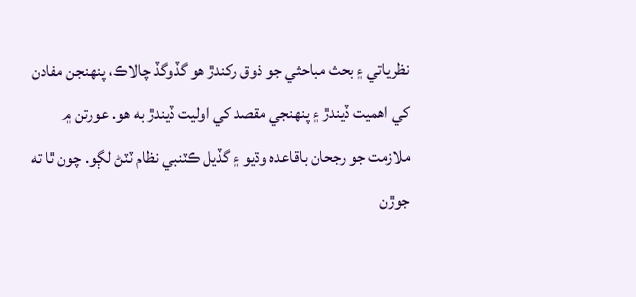نظرياتي ۽ بحث مباحثي جو ذوق رکندڙ هو گڏوگڏ چالاڪ، پنھنجن مفادن کي اهميت ڏيندڙ ۽ پنھنجي مقصد کي اوليت ڏيندڙ به هو. عورتن ۾ ملازمت جو رجحان باقاعده وڌيو ۽ گڏيل ڪٽنبي نظام ٽٽڻ لڳو. چون ٿا ته جوڙن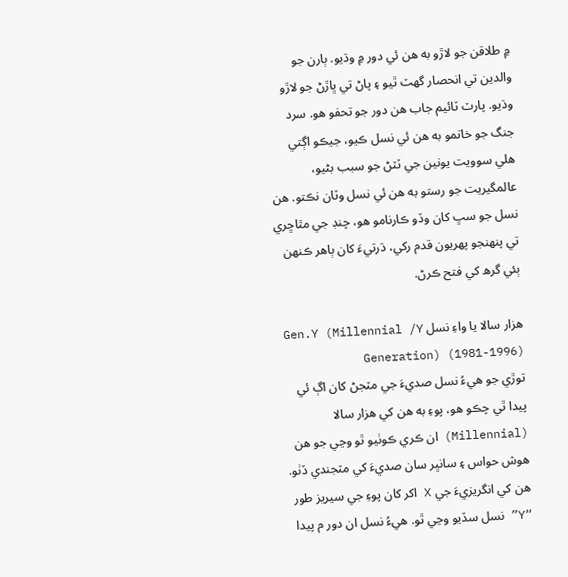۾ طلاقن جو لاڙو به هن ئي دور ۾ وڌيو. ٻارن جو والدين تي انحصار گهٽ ٿيو ۽ پاڻ تي ڀاڙڻ جو لاڙو وڌيو. پارٽ ٽائيم جاب هن دور جو تحفو هو. سرد جنگ جو خاتمو به هن ئي نسل ڪيو، جيڪو اڳتي هلي سوويت يونين جي ٽٽڻ جو سبب بڻيو، عالمگيريت جو رستو به هن ئي نسل وٽان نڪتو. هن نسل جو سڀ کان وڏو ڪارنامو هو، چنڊ جي مٿاڇري تي پنھنجو پھريون قدم رکي، ڌرتيءَ کان ٻاهر ڪنھن ٻئي گرھ کي فتح ڪرڻ.

هزار سالا يا واءِ نسل Gen.Y (Millennial /Y Generation) (1981-1996)
توڙي جو هيءُ نسل صديءَ جي مٽجڻ کان اڳ ئي پيدا ٿي چڪو هو، پوءِ به هن کي هزار سالا (Millennial) ان ڪري ڪوٺيو ٿو وڃي جو هن هوش حواس ۽ سانڀر سان صديءَ کي مٽجندي ڏٺو. هن کي انگريزيءَ جي X اکر کان پوءِ جي سيريز طور “Y” نسل سڏيو وڃي ٿو. هيءُ نسل ان دور م پيدا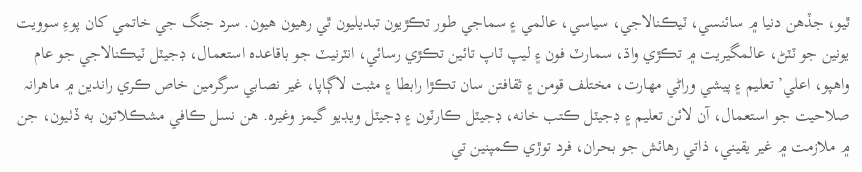ٿيو، جڏهن دنيا ۾ سائنسي، ٽيڪنالاجي، سياسي، عالمي ۽ سماجي طور تڪڙيون تبديليون ٿي رهيون هيون. سرد جنگ جي خاتمي کان پوءِ سوويت يونين جو ٽٽڻ، عالمگيريت ۾ تڪڙي واڌ، سمارٽ فون ۽ ليپ ٽاپ تائين تڪڙي رسائي، انٽرنيٽ جو باقاعده استعمال، ڊجيٽل ٽيڪنالاجي جو عام واهپو، اعلي’ تعليم ۽ پيشي وراڻي مھارت، مختلف قومن ۽ ثقافتن سان تڪڙا رابطا ۽ مثبت لاڳاپا، غير نصابي سرگرمين خاص ڪري راندين ۾ ماھرانہ صلاحيت جو استعمال، آن لائن تعليم ۽ ڊجيٽل ڪتب خانه، ڊجيٽل ڪارٽون ۽ ڊجيٽل ويڊيو گيمز وغيره. هن نسل ڪافي مشڪلاتون به ڏٺيون، جن ۾ ملازمت ۾ غير يقيني، ذاتي رهائش جو بحران، فرد توڙي ڪمپنين تي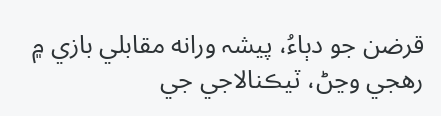قرضن جو دٻاءُ، پيشہ ورانه مقابلي بازي ۾ رهجي وڃڻ، ٽيڪنالاجي جي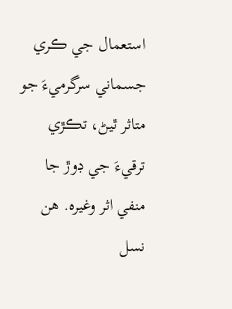استعمال جي ڪري جسماني سرگرميءَ جو متاثر ٿيڻ، تڪڙي ترقيءَ جي ڊوڙ جا منفي اثر وغيره. هن نسل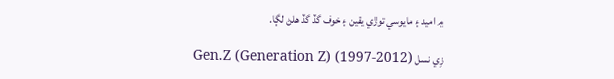۾ اميد ۽ مايوسي توڙي يقين ۽ خوف گڏ گڏ هلڻ لڳا.

زِي نسل Gen.Z (Generation Z) (1997-2012)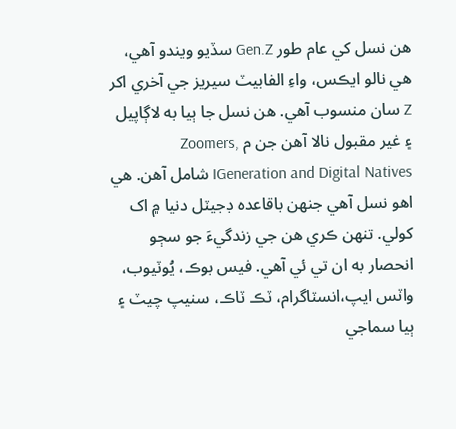هن نسل کي عام طور Gen.Z سڏيو ويندو آهي، هي نالو ايڪس، واءِ الفابيٽ سيريز جي آخري اکر Z سان منسوب آهي. هن نسل جا ٻيا به لاڳاپيل ۽ غير مقبول نالا آهن جن م Zoomers, IGeneration and Digital Natives شامل آهن. هي اهو نسل آهي جنھن باقاعده ڊجيٽل دنيا ۾ اک کولي. تنھن ڪري هن جي زندگيءَ جو سڄو انحصار به ان تي ئي آهي. فيس بوڪ، يُوٽيوب، واٽس ايپ،انسٽاگرام، ٽڪ ٽاڪ، سنيپ چيٽ ۽ ٻيا سماجي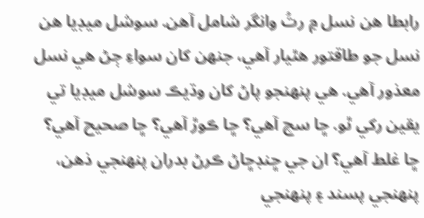رابطا هن نسل ۾ رتُ وانگر شامل آهن. سوشل ميڊيا هن نسل جو طاقتور هٿيار آهي، جنھن کان سواءِ ڄڻ هي نسل معذور آهي. هي پنھنجو پاڻ کان وڌيڪ سوشل ميڊيا تي يقين رکي ٿو. ڇا سچ آهي؟ ڇا ڪوڙ آهي؟ ڇا صحيح آهي؟ ڇا غلط آهي؟ ان جي ڇنڊڇاڻ ڪرڻ بدران پنھنجي ذهن، پنھنجي پسند ۽ پنھنجي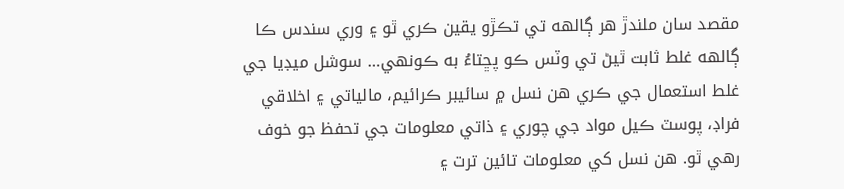مقصد سان ملندڙ هر ڳالهه تي تڪڙو يقين ڪري ٿو ۽ وري سندس ڪا ڳالهه غلط ثابت ٿيڻ تي وٽس ڪو پڇتاءُ به ڪونهي… سوشل ميڊيا جي غلط استعمال جي ڪري هن نسل ۾ سائيبر ڪرائيم، مالياتي ۽ اخلاقي فراڊ، پوسٽ ڪيل مواد جي چوري ۽ ذاتي معلومات جي تحفظ جو خوف رهي ٿو. هن نسل کي معلومات تائين ترت ۽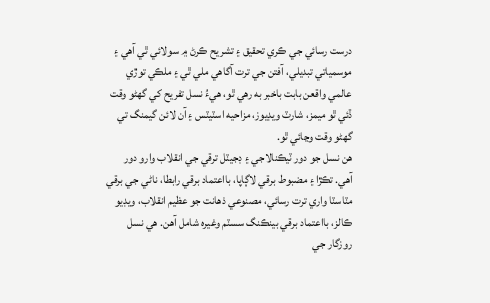درست رسائي جي ڪري تحقيق ۽ تشريح ڪرڻ ۾ سولائي ٿي آهي ۽ موسمياتي تبديلي، آفتن جي ترت آگاهي ملي ٿي ۽ ملڪي توڙي عالمي واقعن بابت باخبر به رهي ٿو، هيءُ نسل تفريح کي گهڻو وقت ڏئي ٿو ميمز، شارٽ ويڊيوز، مزاحيه اسٽيٽس ۽ آن لائن گيمنگ تي گهڻو وقت وڃائي ٿو.
هن نسل جو دور ٽيڪنالاجي ۽ ڊجيٽل ترقي جي انقلاب وارو دور آهي. تڪڙا ۽ مضبوط برقي لاڳاپا، بااعتماد برقي رابطا، ناڻي جي برقي مٽاسٽا واري ترت رسائي، مصنوعي ذهانت جو عظيم انقلاب، ويڊيو ڪالز، بااعتماد برقي بينڪنگ سسٽم وغيره شامل آهن. هي نسل روزگار جي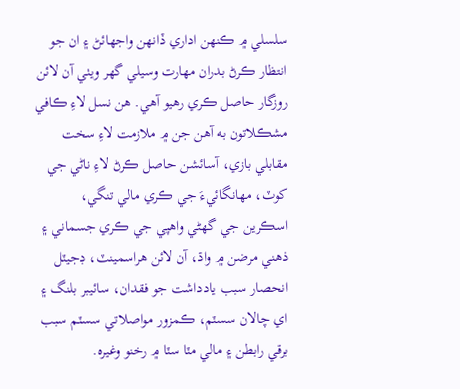سلسلي ۾ ڪنھن اداري ڏانھن واجهائڻ ۽ ان جو انتظار ڪرڻ بدران مھارت وسيلي گهر ويٺي آن لائن روزگار حاصل ڪري رھيو آھي. هن نسل لاءِ ڪافي مشڪلاتون به آهن جن ۾ ملازمت لاءِ سخت مقابلي بازي، آسائشن حاصل ڪرڻ لاءِ ناڻي جي کوٽ، مھانگائيءَ جي ڪري مالي تنگي، اسڪرين جي گهڻي واهپي جي ڪري جسماني ۽ ذهني مرضن ۾ واڌ، آن لائن هراسمينٽ، ڊجيٽل انحصار سبب يادداشت جو فقدان، سائيبر بلنگ ۽ اي چالان سسٽم، ڪمزور مواصلاتي سسٽم سبب برقي رابطن ۽ مالي مٽا سٽا ۾ رخنو وغيره.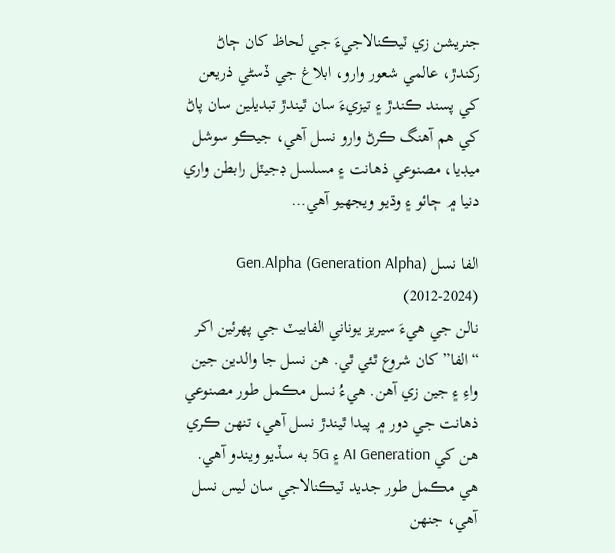جنريشن زي ٽيڪنالاجيءَ جي لحاظ کان ڄاڻ رکندڙ، عالمي شعور وارو، ابلاغ جي ڏسڻي ذريعن کي پسند ڪندڙ ۽ تيزيءَ سان ٿيندڙ تبديلين سان پاڻ کي هم آهنگ ڪرڻ وارو نسل آهي، جيڪو سوشل ميڊيا، مصنوعي ذهانت ۽ مسلسل ڊجيٽل رابطن واري دنيا ۾ ڄائو ۽ وڌيو ويجهيو آهي…

الفا نسل Gen.Alpha (Generation Alpha) (2012-2024)
نالن جي هيءَ سيريز يوناني الفابيٽ جي پھرئين اکر “الفا” کان شروع ٿئي ٿي. هن نسل جا والدين جين واءِ ۽ جين زي آهن. هيءُ نسل مڪمل طور مصنوعي ذهانت جي دور ۾ پيدا ٿيندڙ نسل آهي، تنھن ڪري هن کي AI Generation ۽ 5G به سڏيو ويندو آهي. هي مڪمل طور جديد ٽيڪنالاجي سان ليس نسل آهي، جنھن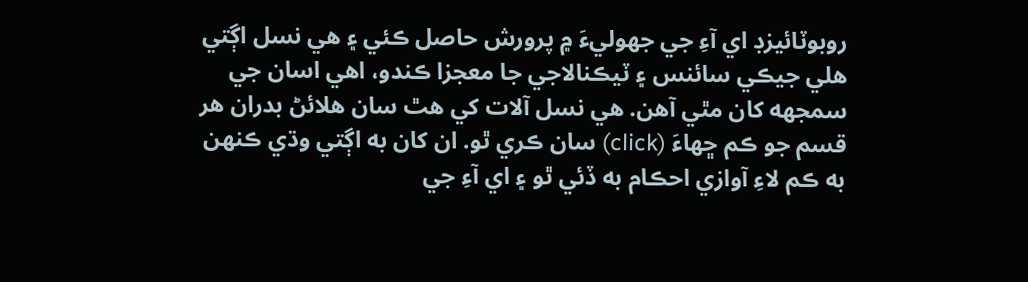روبوٽائيزڊ اي آءِ جي جهوليءَ ۾ پرورش حاصل ڪئي ۽ هي نسل اڳتي هلي جيڪي سائنس ۽ ٽيڪنالاجي جا معجزا ڪندو، اهي اسان جي سمجهه کان مٿي آهن. هي نسل آلات کي هٿ سان هلائڻ بدران هر قسم جو ڪم ڇھاءَ (click) سان ڪري ٿو. ان کان به اڳتي وڌي ڪنھن به ڪم لاءِ آوازي احڪام به ڏئي ٿو ۽ اي آءِ جي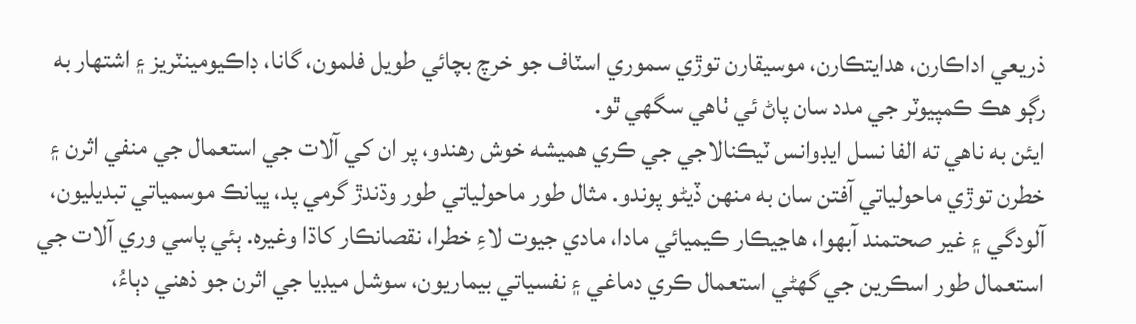ذريعي اداڪارن، هدايتڪارن، موسيقارن توڙي سموري اسٽاف جو خرچ بچائي طويل فلمون، گانا، ڊاڪيومينٽريز ۽ اشتھار به رڳو هڪ ڪمپيوٽر جي مدد سان پاڻ ئي ٺاهي سگهي ٿو.
ايئن به ناهي ته الفا نسل ايڊوانس ٽيڪنالاجي جي ڪري هميشه خوش رهندو، پر ان کي آلات جي استعمال جي منفي اثرن ۽ خطرن توڙي ماحولياتي آفتن سان به منھن ڏيڻو پوندو. مثال طور ماحولياتي طور وڌندڙ گرمي پد، ڀيانڪ موسمياتي تبديليون، آلودگي ۽ غير صحتمند آبھوا، هاڃيڪار ڪيميائي مادا، مادي جيوت لاءِ خطرا، نقصانڪار کاڌا وغيره. ٻئي پاسي وري آلات جي استعمال طور اسڪرين جي گهڻي استعمال ڪري دماغي ۽ نفسياتي بيماريون، سوشل ميڊيا جي اثرن جو ذهني دٻاءُ،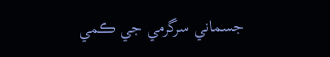جسماني سرگرمي جي ڪمي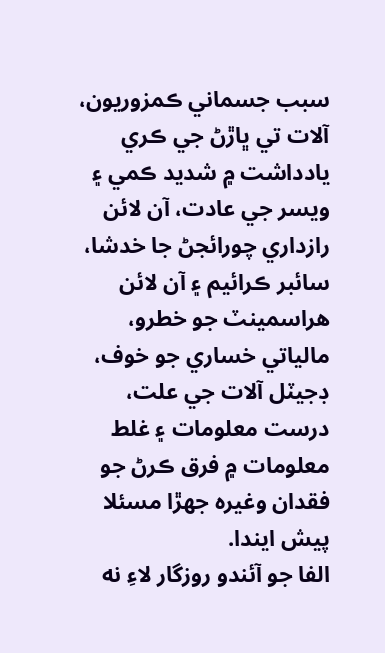سبب جسماني ڪمزوريون، آلات تي ڀاڙڻ جي ڪري يادداشت ۾ شديد ڪمي ۽ ويسر جي عادت، آن لائن رازداري چورائجڻ جا خدشا، سائبر ڪرائيم ۽ آن لائن هراسمينٽ جو خطرو، مالياتي خساري جو خوف، ڊجيٽل آلات جي علت، درست معلومات ۽ غلط معلومات ۾ فرق ڪرڻ جو فقدان وغيره جھڙا مسئلا پيش ايندا.
الفا جو آئندو روزگار لاءِ نه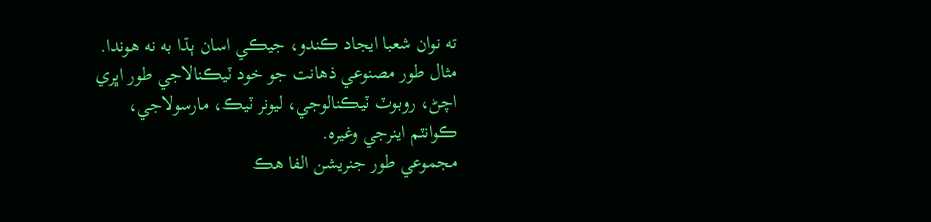ته نوان شعبا ايجاد ڪندو، جيڪي اسان ٻڌا به نه هوندا. مثال طور مصنوعي ذهانت جو خود ٽيڪنالاجي طور اڀري اچڻ، روبوٽ ٽيڪنالوجي، ليونر ٽيڪ، مارسولاجي، ڪوانٽم اينرجي وغيره.
مجموعي طور جنريشن الفا هڪ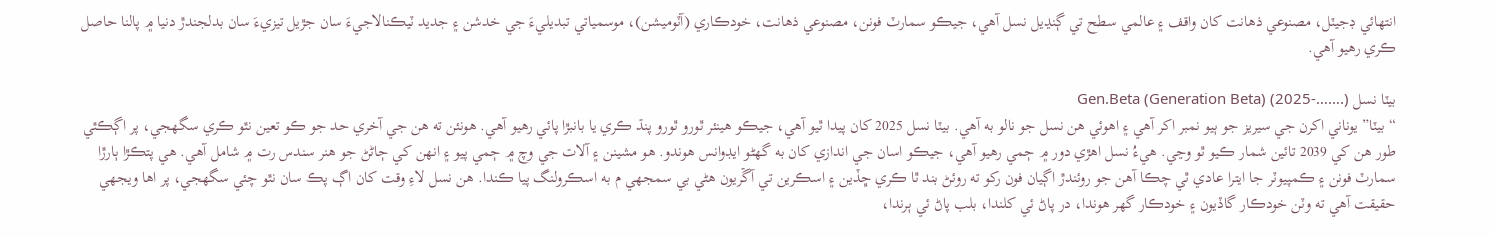انتھائي ڊجيٽل، مصنوعي ذهانت کان واقف ۽ عالمي سطح تي ڳنڍيل نسل آهي، جيڪو سمارٽ فونن، مصنوعي ذهانت، خودڪاري (آٽوميشن)، موسمياتي تبديليءَ جي خدشن ۽ جديد ٽيڪنالاجيءَ سان جڙيل تيزيءَ سان بدلجندڙ دنيا ۾ پالنا حاصل ڪري رهيو آهي.

بيٽا نسل Gen.Beta (Generation Beta) (2025-…….)
“بيٽا” يوناني اکرن جي سيريز جو ٻيو نمبر اکر آھي ۽ اهوئي هن نسل جو نالو به آھي. بيٽا نسل 2025 کان پيدا ٿيو آهي، جيڪو هينئر ٿورو ٿورو پنڌ ڪري يا بانبڙا پائي رهيو آهي. هونئن ته هن جي آخري حد جو ڪو تعين نٿو ڪري سگهجي، پر اڳڪٿي طور هن کي 2039 تائين شمار ڪيو ٿو وڃي. هيءُ نسل اهڙي دور ۾ ڄمي رهيو آهي، جيڪو اسان جي اندازي کان به گهڻو ايڊوانس هوندو. هو مشينن ۽ آلات جي وچ ۾ ڄمي پيو ۽ انهن کي ڄاڻڻ جو هنر سندس رت ۾ شامل آهي. هي پتڪڙا ٻارڙا سمارٽ فونن ۽ ڪمپيوٽر جا ايترا عادي ٿي چڪا آهن جو روئندڙ اڳيان فون رکو ته روئڻ بند ٿا ڪري ڇڏين ۽ اسڪرين تي آڱريون هڻي بي سمجهي م به اسڪرولنگ پيا ڪندا. هن نسل لاءِ وقت کان اڳ پڪ سان نٿو چئي سگهجي، پر اها ويجهي حقيقت آهي ته وٽن خودڪار گاڏيون ۽ خودڪار گهر هوندا، در پاڻ ئي کلندا، بلب پاڻ ئي ٻرندا،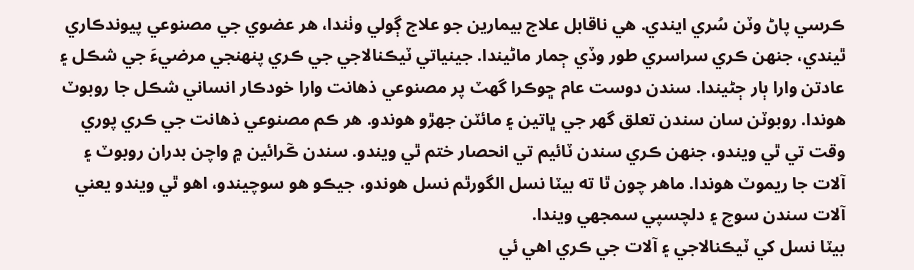ڪرسي پاڻ وٽن سُري ايندي. هي ناقابل علاج بيمارين جو علاج ڳولي وٺندا، هر عضوي جي مصنوعي پيوندڪاري ٿيندي، جنھن ڪري سراسري طور وڏي ڄمار ماڻيندا. جينياتي ٽيڪنالاجي جي ڪري پنھنجي مرضيءَ جي شڪل ۽ عادتن وارا ٻار ڄڻيندا. سندن دوست عام ڇوڪرا گهٽ پر مصنوعي ذهانت وارا خودڪار انساني شڪل جا روبوٽ هوندا. روبوٽن سان سندن تعلق گهر جي ڀاتين ۽ مائٽن جھڙو هوندو. هر ڪم مصنوعي ذهانت جي ڪري پوري وقت تي ٿي ويندو، جنھن ڪري سندن ٽائيم تي انحصار ختم ٿي ويندو. سندن ڪٓرائين ۾ واچن بدران روبوٽ ۽ آلات جا ريموٽ هوندا. ماهر چون ٿا ته بيٽا نسل الگورٿم نسل هوندو، جيڪو هو سوچيندو، اهو ٿي ويندو يعني آلات سندن سوچ ۽ دلچسپي سمجهي ويندا.
بيٽا نسل کي ٽيڪنالاجي ۽ آلات جي ڪري اهي ئي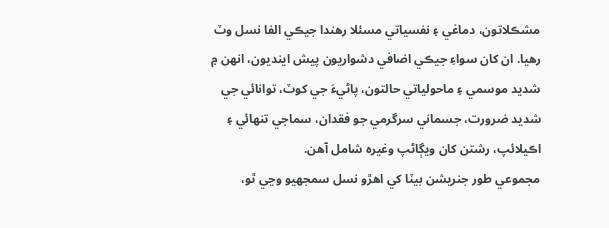مشڪلاتون، دماغي ۽ نفسياتي مسئلا رهندا جيڪي الفا نسل وٽ رهيا. ان کان سواءِ جيڪي اضافي دشواريون پيش اينديون، انھن ۾ شديد موسمي ۽ ماحولياتي حالتون، پاڻيءَ جي کوٽ، توانائي جي شديد ضرورت، جسماني سرگرمي جو فقدان، سماجي تنھائي ۽ اڪيلائپ، رشتن کان ويڳاڻپ وغيره شامل آهن.
مجموعي طور جنريشن بيٽا کي اهڙو نسل سمجهيو وڃي ٿو،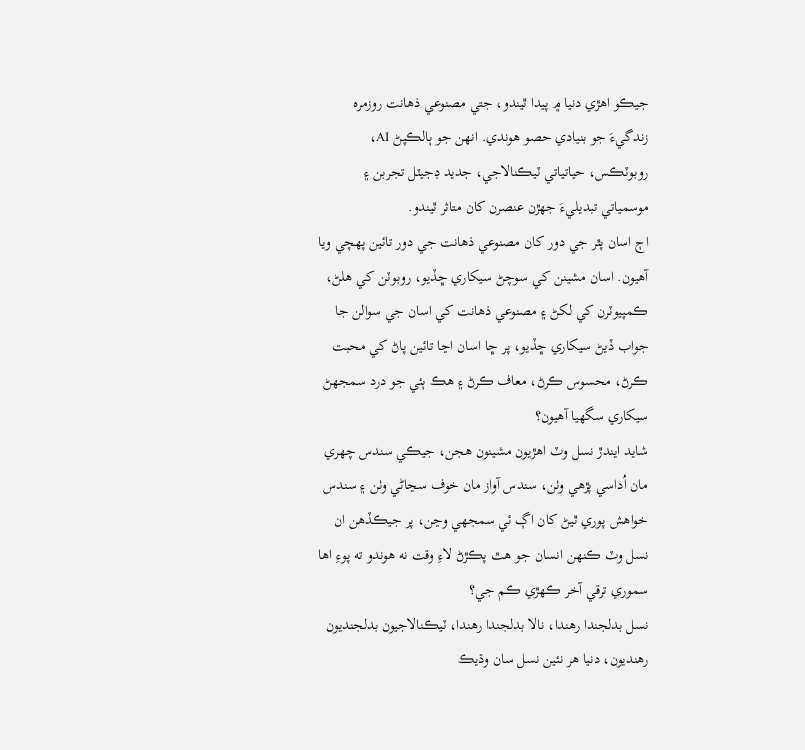جيڪو اهڙي دنيا ۾ پيدا ٿيندو، جتي مصنوعي ذهانت روزمره زندگيءَ جو بنيادي حصو هوندي. انھن جو ٻالڪپڻ AI، روبوٽڪس، حياتياتي ٽيڪنالاجي، جديد ڊجيٽل تجربن ۽ موسمياتي تبديليءَ جھڙن عنصرن کان متاثر ٿيندو.
اڄ اسان پٿر جي دور کان مصنوعي ذهانت جي دور تائين پھچي ويا آهيون. اسان مشينن کي سوچڻ سيکاري ڇڏيو، روبوٽن کي هلڻ، ڪمپيوٽرن کي لکڻ ۽ مصنوعي ذهانت کي اسان جي سوالن جا جواب ڏيڻ سيکاري ڇڏيو، پر ڇا اسان اڃا تائين پاڻ کي محبت ڪرڻ، محسوس ڪرڻ، معاف ڪرڻ ۽ هڪ ٻئي جو درد سمجهڻ سيکاري سگهيا آهيون؟
شايد ايندڙ نسل وٽ اهڙيون مشينون هجن، جيڪي سندس چھري مان اُداسي پڙهي وٺن، سندس آواز مان خوف سڃاڻي وٺن ۽ سندس خواهش پوري ٿيڻ کان اڳ ئي سمجهي وڃن، پر جيڪڏهن ان نسل وٽ ڪنھن انسان جو هٿ پڪڙڻ لاءِ وقت نه هوندو ته پوءِ اها سموري ترقي آخر ڪھڙي ڪم جي؟
نسل بدلجندا رهندا، نالا بدلجندا رهندا، ٽيڪنالاجيون بدلجنديون رهنديون، دنيا هر نئين نسل سان وڌيڪ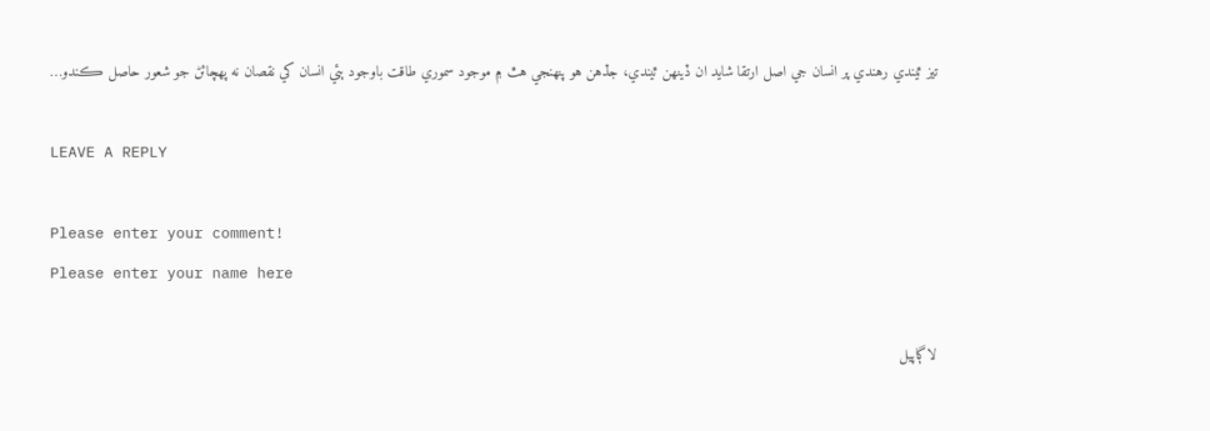تيز ٿيندي رهندي پر انسان جي اصل ارتقا شايد ان ڏينھن ٿيندي، جڏهن هو پنھنجي هٿ ۾ موجود سموري طاقت باوجود ٻئي انسان کي نقصان نه پھچائڻ جو شعور حاصل ڪندو…

LEAVE A REPLY

Please enter your comment!
Please enter your name here

لاڳاپيل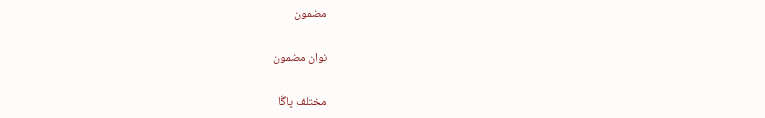مضمون

نوان مضمون

مختلف ڀاڱا